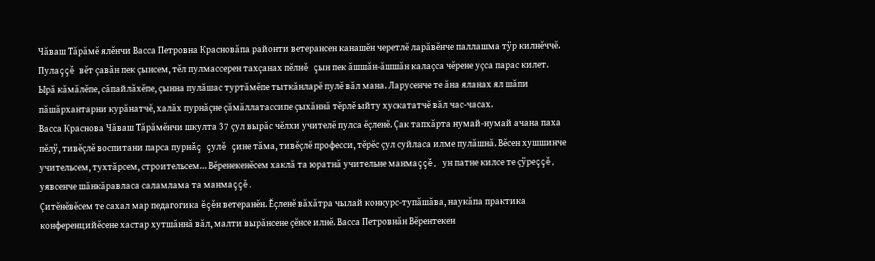Чăваш Тăрăмĕ ялĕнчи Васса Петровна Красновăпа районти ветерансен канашĕн черетлĕ ларăвĕнче паллашма тÿр килнĕччĕ. Пулаççĕ вĕт çавăн пек çынсем, тĕл пулмассерен тахçанах пĕлнĕ çын пек ăшшăн-ăшшăн калаçса чĕрене уçса парас килет.
Ырă кăмăлĕпе, сăпайлăхĕпе, çынна пулăшас туртăмĕпе тыткăнларĕ пулĕ вăл мана. Ларусенче те ăна яланах ял шăпи пăшăрхантарни курăнатчĕ, халăх пурнăçне çăмăллатассипе çыхăннă тĕрлĕ ыйту хускататчĕ вăл час-часах.
Васса Краснова Чăваш Тăрăмĕнчи шкулта 37 çул вырăс чĕлхи учителĕ пулса ĕçленĕ. Çак тапхăрта нумай-нумай ачана паха пĕлÿ, тивĕçлĕ воспитани парса пурнăç çулĕ çине тăма, тивĕçлĕ професси, тĕрĕс çул суйласа илме пулăшнă. Вĕсен хушшинче учительсем, тухтăрсем, строительсем… Вĕренекенĕсем хаклă та юратнă учительне манмаççĕ, ун патне килсе те çÿреççĕ, уявсенче шăнкăравласа саламлама та манмаççĕ.
Çитĕнĕвĕсем те сахал мар педагогика ĕçĕн ветеранĕн. Ĕçленĕ вăхăтра чылай конкурс-тупăшăва, наукăпа практика конференцийĕсене хастар хутшăннă вăл, малти вырăнсене çĕнсе илнĕ. Васса Петровнăн Вĕрентекен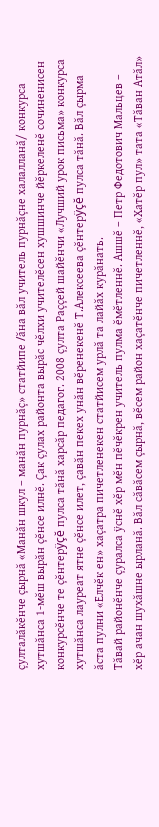çулталăкĕнче çырнă «Манăн шкул – манăн пурнăç» статйипе /ăна вăл учитель пурнăçне халалланă/ конкурса хутшăнса 1-мĕш вырăн çĕнсе илнĕ. Çак çулах районта вырăс чĕлхи учителĕсен хушшинче йĕркеленĕ сочиненисен конкурсĕнче те çĕнтерÿçĕ пулса тăнă харсăр педагог. 2008 çулта Раççей шайĕнчи «Лучший урок письма» конкурса хутшăнса лауреат ятне çĕнсе илет, çавăн пекех унăн вĕренекенĕ Т.Алексеева çĕнтерÿçĕ пулса тăнă. Вăл çырма ăста пулни «Елчĕк ен» хаçатра пичетленекен статйисем урлă та лайăх курăнать.
Тăвай районĕнче çуралса ÿснĕ хĕр мĕн пĕчĕкрен учитель пулма ĕмĕтленнĕ. Ашшĕ – Петр Федотович Мальцев – хĕр ачан шухăшне ырланă. Вăл сăвăсем çырнă, вĕсем район хаçатĕнче пичетленнĕ, «Хатĕр пул» тата «Тăван Атăл»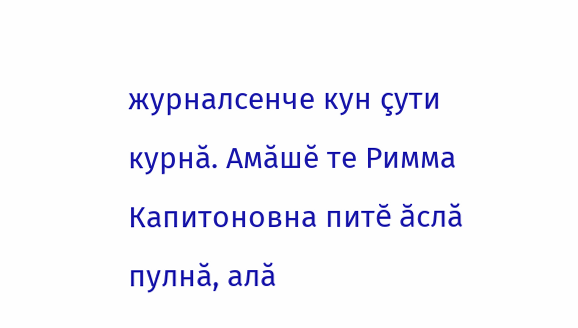журналсенче кун çути курнă. Амăшĕ те Римма Капитоновна питĕ ăслă пулнă, алă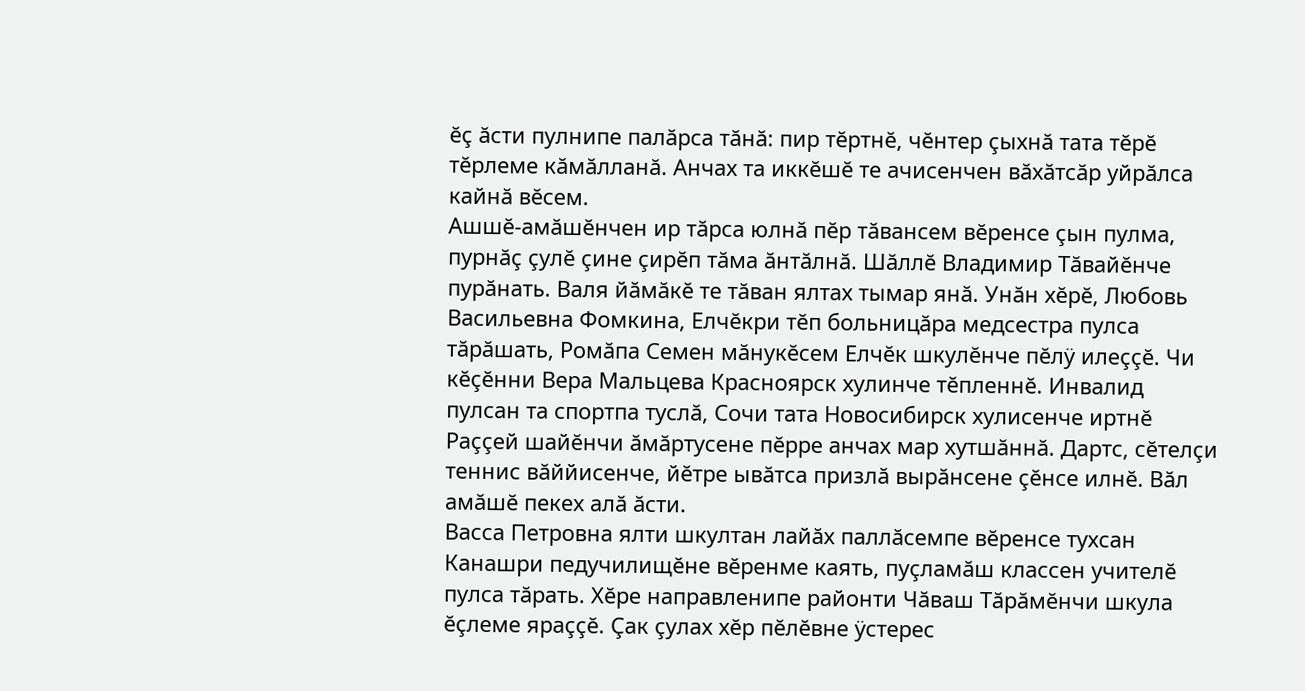ĕç ăсти пулнипе палăрса тăнă: пир тĕртнĕ, чĕнтер çыхнă тата тĕрĕ тĕрлеме кăмăлланă. Анчах та иккĕшĕ те ачисенчен вăхăтсăр уйрăлса кайнă вĕсем.
Ашшĕ-амăшĕнчен ир тăрса юлнă пĕр тăвансем вĕренсе çын пулма, пурнăç çулĕ çине çирĕп тăма ăнтăлнă. Шăллĕ Владимир Тăвайĕнче пурăнать. Валя йăмăкĕ те тăван ялтах тымар янă. Унăн хĕрĕ, Любовь Васильевна Фомкина, Елчĕкри тĕп больницăра медсестра пулса тăрăшать, Ромăпа Семен мăнукĕсем Елчĕк шкулĕнче пĕлÿ илеççĕ. Чи кĕçĕнни Вера Мальцева Красноярск хулинче тĕпленнĕ. Инвалид пулсан та спортпа туслă, Сочи тата Новосибирск хулисенче иртнĕ Раççей шайĕнчи ăмăртусене пĕрре анчах мар хутшăннă. Дартс, сĕтелçи теннис вăййисенче, йĕтре ывăтса призлă вырăнсене çĕнсе илнĕ. Вăл амăшĕ пекех алă ăсти.
Васса Петровна ялти шкултан лайăх паллăсемпе вĕренсе тухсан Канашри педучилищĕне вĕренме каять, пуçламăш классен учителĕ пулса тăрать. Хĕре направленипе районти Чăваш Тăрăмĕнчи шкула ĕçлеме яраççĕ. Çак çулах хĕр пĕлĕвне ÿстерес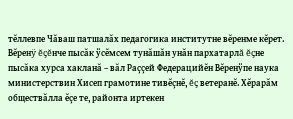тĕллевпе Чăваш патшалăх педагогика институтне вĕренме кĕрет.
Вĕренÿ ĕçĕнче пысăк ÿсĕмсем тунăшăн унăн пархатарлă ĕçне пысăка хурса хакланă – вăл Раççей Федерацийĕн Вĕренÿпе наука министерствин Хисеп грамотине тивĕçнĕ, ĕç ветеранĕ. Хĕрарăм обществăлла ĕçе те, районта иртекен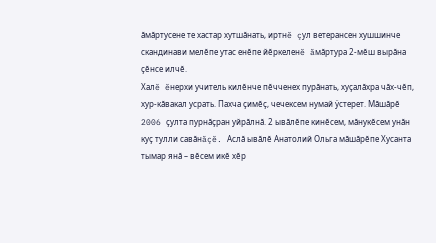ăмăртусене те хастар хутшăнать, иртнĕ çул ветерансен хушшинче скандинави мелĕпе утас енĕпе йĕркеленĕ ăмăртура 2-мĕш вырăна çĕнсе илчĕ.
Халĕ ĕнерхи учитель килĕнче пĕчченех пурăнать, хуçалăхра чăх-чĕп, хур-кăвакал усрать. Пахча çимĕç, чечексем нумай ÿстерет. Мăшăрĕ 2006 çулта пурнăçран уйрăлнă. 2 ывăлĕпе кинĕсем, мăнукĕсем унăн куç тулли савăнăçĕ. Аслă ывăлĕ Анатолий Ольга мăшăрĕпе Хусанта тымар янă – вĕсем икĕ хĕр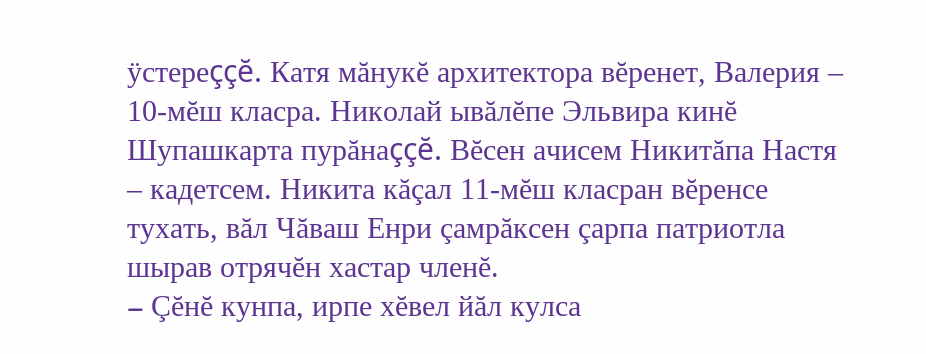ÿстереççĕ. Катя мăнукĕ архитектора вĕренет, Валерия – 10-мĕш класра. Николай ывăлĕпе Эльвира кинĕ Шупашкарта пурăнаççĕ. Вĕсен ачисем Никитăпа Настя – кадетсем. Никита кăçал 11-мĕш класран вĕренсе тухать, вăл Чăваш Енри çамрăксен çарпа патриотла шырав отрячĕн хастар членĕ.
– Çĕнĕ кунпа, ирпе хĕвел йăл кулса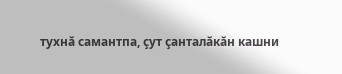тухнă самантпа, çут çанталăкăн кашни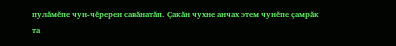пулăмĕпе чун-чĕререн савăнатăп. Çакăн чухне анчах этем чунĕпе çамрăк та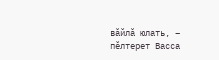вăйлă юлать, – пĕлтерет Васса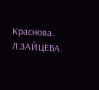Краснова.
Л.ЗАЙЦЕВА.